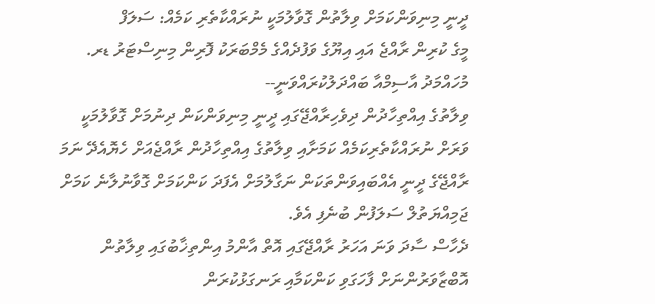ދީނީ މިނިވަންކަމަށް ވިލާތުން ގޮވާލުމަކީ ނުރައްކާތެރި ކަމެއް: ސަލަފް
މީގެ ކުރިން ރާއްޖެ އައި އިޔޫގެ ވަފުދެއްގެ މެމްބަރަކު ފޮރިން މިނިސްޓަރު ޑރ. މުހައްމަދު އާސިމްއާ ބައްދަލުކުރައްވަނީ--
ވިލާތުގެ އިއްތިހާދުން ދިވެހިރާއްޖޭގައި ދީނީ މިނިވަންކަން ދިނުމަށް ގޮވާލުމަކީ ވަރަށް ނުރައްކާތެރިކަމެއް ކަމަށާއި ވިލާތުގެ އިއްތިހާދުން ރާއްޖެއަށް ހެޔޮއެދޭ ނަމަ ރާއްޖޭގެ ދީނީ އެއްބައިވަންތަކަން ނަގާލުމަށް އެފަދަ ކަންކަމަށް ގޮވާނުލާނެ ކަމަށް ޖަމިއްޔަތުލް ސަލަފުން ބުނެފި އެވެ.
ދެހާސް ސާދަ ވަނަ އަހަރު ރާއްޖޭގައި އޮތް އާންމު އިންތިޚާބުގައި ވިލާތުން އޮބްޒާވަރުންނަށް ފާހަގަވި ކަންކަމާއި ރަނގަޅުކުރަން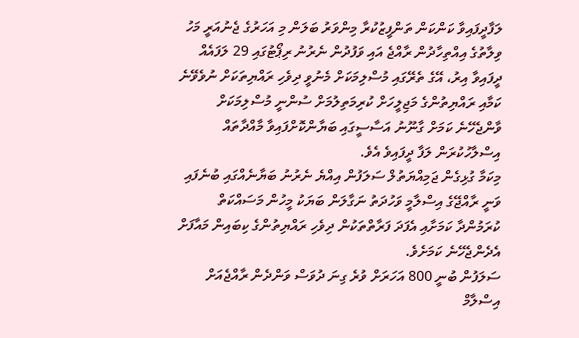ލަފާދީފައިވާ ކަންކަން ތަންފީޒުކުރާ މިންވަރު ބަލަން މި އަހަރުގެ ޖެނުއަރީ މަހު ވިލާތުގެ އިއްތިހާދުން ރާއްޖެ އައި ވަފުދުން ނެރުނު ރިޕޯޓުގައި 29 ލަފައެއް ދީފައިވާ އިރު، އޭގެ ތެރޭގައި މުސްލިމަކަށް މެނުވީ ދިވެހި ރައްޔިތަކަށް ނުވެވޭނެ ކަމާއި ރައްޔިތުންގެ މަޖިލީހަށް ކުރިމަތިލުމަށް ސުންނީ މުސްލިމަކަށް ވާންޖެހޭނެ ކަމަށް ގާނޫނު އަސާސީގައި ބަޔާންކޮށްފައިވާ މާއްދާތައް އިސްލާހުކުރަން ލަފާ ދީފައިވެ އެވެ.
މިކަމާ ގުޅިގެން ޖަމިއްޔަތުލް ސަލަފުން އިއްޔެ ނެރުނު ބަޔާނެއްގައި ބުނެފައި ވަނީ ރާއްޖޭގެ އިސްލާމީ ވަހުދަތު ނަގާލަން ބަޔަކު މީހުން މަސައްކަތް ކުރަމުންދާ ކަމަށާއި އެފަދަ ފަރާތްތަކުން ދިވެހި ރައްޔިތުންގެ ކިބައިން މައާފަށް އެދެންޖެހޭނެ ކަމަށެވެ.
ސަލަފުން ބުނީ 800 އަހަރަށް ވުރެ ގިނަ ދުވަސް ވަންދެން ރާއްޖެއަށް އިސްލާމް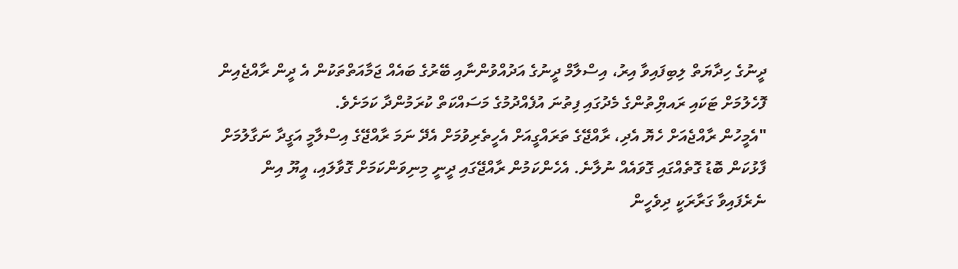ދީނުގެ ހިދާޔަތް ލިބިފައިވާ އިރު، އިސްލާމް ދީނުގެ އަދުއްވުންނާއި ބޭރުގެ ބައެއް ޖަމާއަތްތަކުން އެ ދީން ރާއްޖެއިން ފޮހެލުމަށް ޓަކައި ރައޔްިތުންގެ މެދުގައި ފިތުނަ އުފެއްދުމުގެ މަސައްކަތް ކުރަމުންދާ ކަމަށެވެ.
"އެމީހުން ރާއްޖެއަށް ހެޔޮ އެދި، ރާއްޖޭގެ ތަރައްގީއަށް އެހީތެރިވުމަށް އެދޭ ނަމަ ރާއްޖޭގެ އިސްލާމީ އަގީދާ ނަގާލުމަށް ފާޅުކަން ބޮޑު ގޮތެއްގައި ގޮވައެއް ނުލާނެ. އެހެންކަމުން ރާއްޖޭގައި ދީނީ މިނިވަންކަމަށް ގޮވާލައި، އީޔޫ އިން ނެރެފައިވާ ގަރާރަކީ ދިވެހީން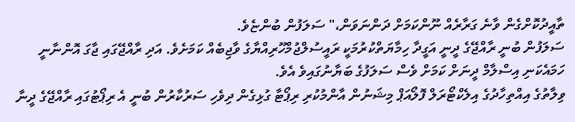ތާއީދުކޮށްގެން ވާނެ ގަރާރެއް ނޫންކަމަށް ދަންނަވަން،" ސަލަފުން ބުންޏެވެ.
ސަލަފުން ބުނީ ރާއްޖޭގެ ދީނީ އަގީދާ ހިމާޔަތްކުރުމަކީ ރައީސުލްޖުމްހޫރިއްޔާގެ ވާޖިބެއް ކަމަށެވެ. އަދި ރާއްޖޭގައި ޖާގަ އޮންނާނީ ހަމައެކަނި އިސްލާމް ދީނަށް ކަމަށް ވެސް ސަލަފުގެ ބަޔާނުގައިވެ އެވެ.
ވިލާތުގެ އިއްތިހާދުގެ އިލެކްޓޯރަލް ފޮލޯއަޕް މިޝަނުން އާންމުކުރި ރިޕޯޓާ ގުޅިގެން ދިވެހި ސަރުކާރުން ބުނީ އެ ރިޕޯޓުގައި ރާއްޖޭގެ ދީނާ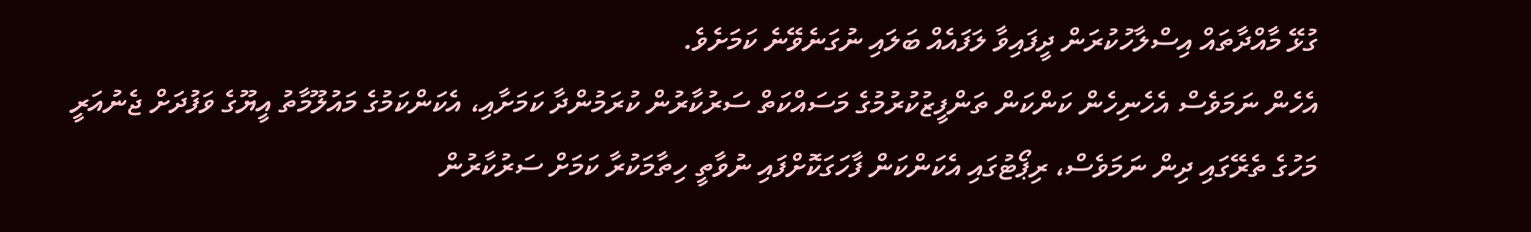ގުޅޭ މާއްދާތައް އިސްލާހުކުރަން ދީފައިވާ ލަފައެއް ބަލައި ނުގަނެވޭނެ ކަމަށެވެ.
އެހެން ނަމަވެސް އެހެނިހެން ކަންކަން ތަންފީޒުކުރުމުގެ މަސައްކަތް ސަރުކާރުން ކުރަމުންދާ ކަމަށާއި، އެކަންކަމުގެ މައުލޫމާތު އީޔޫގެ ވަފުދަށް ޖެނުއަރީ މަހުގެ ތެރޭގައި ދިން ނަމަވެސް، ރިޕޯޓުގައި އެކަންކަން ފާހަގަކޮށްފައި ނުވާތީ ހިތާމަކުރާ ކަމަށް ސަރުކާރުން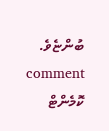ބުންޏެވެ.
comment ކޮމެންޓް